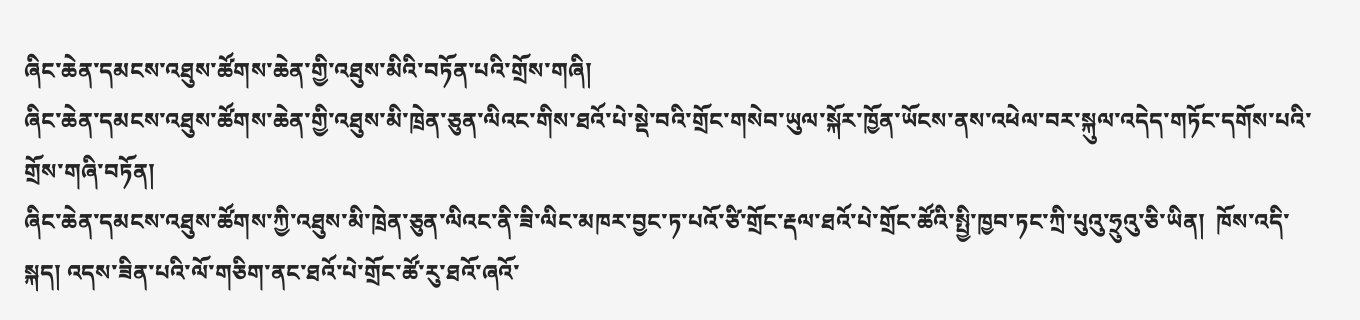ཞིང་ཆེན་དམངས་འཐུས་ཚོགས་ཆེན་གྱི་འཐུས་མིའི་བཏོན་པའི་གྲོས་གཞི།
ཞིང་ཆེན་དམངས་འཐུས་ཚོགས་ཆེན་གྱི་འཐུས་མི་ཁྲེན་ཅུན་ལིའང་གིས་ཐའོ་པེ་སྡེ་བའི་གྲོང་གསེབ་ཡུལ་སྐོར་ཁྱོན་ཡོངས་ནས་འཕེལ་བར་སྐུལ་འདེད་གཏོང་དགོས་པའི་གྲོས་གཞི་བཏོན།
ཞིང་ཆེན་དམངས་འཐུས་ཚོགས་ཀྱི་འཐུས་མི་ཁྲེན་ཅུན་ལིའང་ནི་ཟི་ལིང་མཁར་བྱང་ཏ་པའོ་ཙི་གྲོང་རྡལ་ཐའོ་པེ་གྲོང་ཚོའི་སྤྱི་ཁྱབ་ཏང་ཀྲི་པུའུ་ཧྲུའུ་ཅི་ཡིན།  ཁོས་འདི་སྐད། འདས་ཟིན་པའི་ལོ་གཅིག་ནང་ཐའོ་པེ་གྲོང་ཚོ་རུ་ཐའོ་ཞའོ་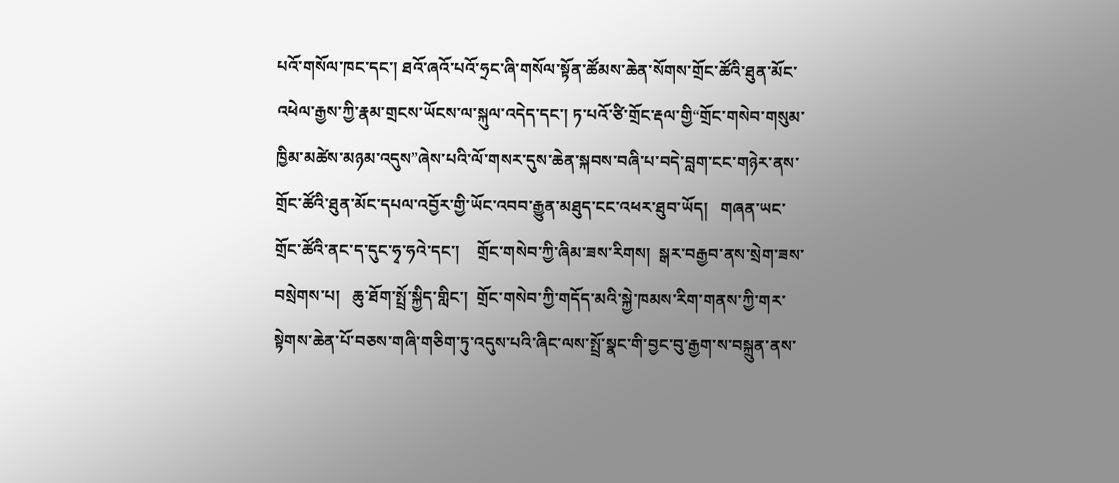པའོ་གསོལ་ཁང་དང་། ཐའོ་ཞའོ་པའོ་ཧྲང་ཞི་གསོལ་སྟོན་ཚོམས་ཆེན་སོགས་གྲོང་ཚོའི་ཐུན་མོང་འཕེལ་རྒྱས་ཀྱི་རྣམ་གྲངས་ཡོངས་ལ་སྐུལ་འདེད་དང་། ཏ་པའོ་ཙི་གྲོང་རྡལ་གྱི“གྲོང་གསེབ་གསུམ་ཁྱིམ་མཚེས་མཉམ་འདུས”ཞེས་པའི་ལོ་གསར་དུས་ཆེན་སྐབས་བཞི་པ་བདེ་བླག་ངང་གཉེར་ནས་གྲོང་ཚོའི་ཐུན་མོང་དཔལ་འབྱོར་གྱི་ཡོང་འབབ་རྒྱུན་མཐུད་ངང་འཕར་ཐུབ་ཡོད།   གཞན་ཡང་གྲོང་ཚོའི་ནང་ད་དུང་ཧྭ་ཧའེ་དང་།    གྲོང་གསེབ་ཀྱི་ཞིམ་ཟས་རིགས།  སྒར་བརྒྱབ་ནས་སྲེག་ཟས་བསྲེགས་པ།   ཆུ་ཐོག་སྤྲོ་སྐྱིད་གླིང་།  གྲོང་གསེབ་ཀྱི་གདོད་མའི་སྐྱེ་ཁམས་རིག་གནས་ཀྱི་གར་སྟེགས་ཆེན་པོ་བཅས་གཞི་གཅིག་ཏུ་འདུས་པའི་ཞིང་ལས་སྤྲོ་སྣང་གི་བྱང་བུ་རྒྱག་ས་བསྐྲུན་ནས་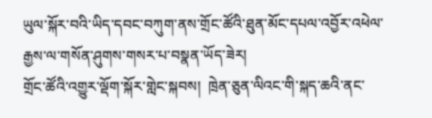ཡུལ་སྐོར་བའི་ཡིད་དབང་བཀུག་ནས་གྲོང་ཚོའི་ཐུན་མོང་དཔལ་འབྱོར་འཕེལ་རྒྱས་ལ་གསོན་ཤུགས་གསར་པ་བསྣན་ཡོད་ཟེར།
གྲོང་ཚོའི་འགྱུར་ལྡོག་སྐོར་གླེང་སྐབས།  ཁྲེན་ཅུན་ལིའང་གི་སྐད་ཆའི་ནང་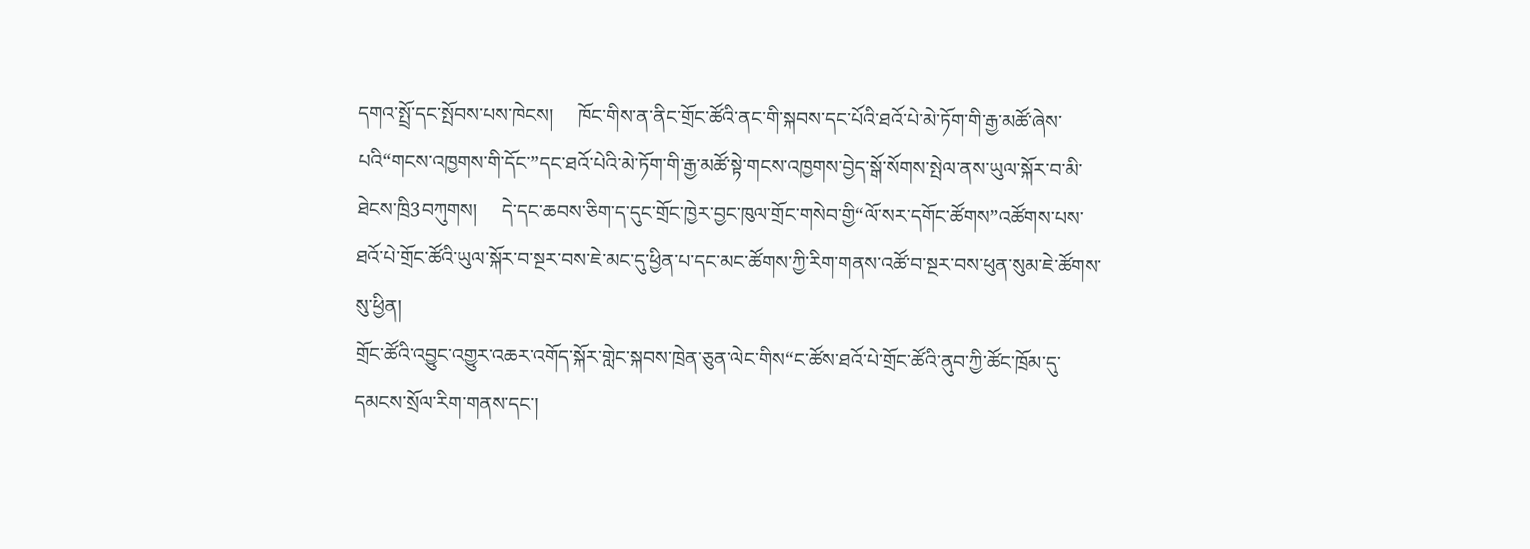དགའ་སྤྲོ་དང་སྤོབས་པས་ཁེངས།     ཁོང་གིས་ན་ནིང་གྲོང་ཚོའི་ནང་གི་སྐབས་དང་པོའི་ཐའོ་པེ་མེ་ཏོག་གི་རྒྱ་མཚོ་ཞེས་པའི“གངས་འཁྱགས་གི་དོང་”དང་ཐའོ་པེའི་མེ་ཏོག་གི་རྒྱ་མཚོ་སྟེ་གངས་འཁྱགས་བྱེད་སྒོ་སོགས་སྤེལ་ནས་ཡུལ་སྐོར་བ་མི་ཐེངས་ཁྲི3བཀུགས།     དེ་དང་ཆབས་ཅིག་ད་དུང་གྲོང་ཁྱེར་བྱང་ཁུལ་གྲོང་གསེབ་གྱི“ལོ་སར་དགོང་ཚོགས”འཚོགས་པས་ཐའོ་པེ་གྲོང་ཚོའི་ཡུལ་སྐོར་བ་སྔར་བས་ཇེ་མང་དུ་ཕྱིན་པ་དང་མང་ཚོགས་ཀྱི་རིག་གནས་འཚོ་བ་སྔར་བས་ཕུན་སུམ་ཇེ་ཚོགས་སུ་ཕྱིན།
གྲོང་ཚོའི་འབྱུང་འགྱུར་འཆར་འགོད་སྐོར་གླེང་སྐབས་ཁྲེན་ཅུན་ལེང་གིས“ང་ཚོས་ཐའོ་པེ་གྲོང་ཚོའི་ནུབ་ཀྱི་ཚོང་ཁྲོམ་དུ་དམངས་སྲོལ་རིག་གནས་དང་།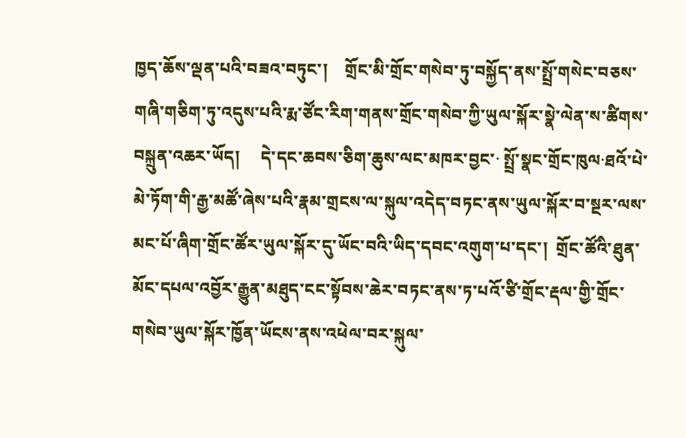ཁྱད་ཆོས་ལྡན་པའི་བཟའ་བཏུང་།    གྲོང་མི་གྲོང་གསེབ་ཏུ་བསྐྱོད་ནས་སྤྲོ་གསེང་བཅས་གཞི་གཅིག་ཏུ་འདུས་པའི་རྨ་ཙོང་རིག་གནས་གྲོང་གསེབ་ཀྱི་ཡུལ་སྐོར་སྣེ་ལེན་ས་ཚིགས་བསྐྲུན་འཆར་ཡོད།     དེ་དང་ཆབས་ཅིག་ཆུས་ལང་མཁར་བྱང་· སྤྲོ་སྣང་གྲོང་ཁུལ·ཐའོ་པེ་མེ་ཏོག་གི་རྒྱ་མཚོ་ཞེས་པའི་རྣམ་གྲངས་ལ་སྐུལ་འདེད་བཏང་ནས་ཡུལ་སྐོར་བ་སྔར་ལས་མང་པོ་ཞིག་གྲོང་ཚོར་ཡུལ་སྐོར་དུ་ཡོང་བའི་ཡིད་དབང་འགུག་པ་དང་།  གྲོང་ཚོའི་ཐུན་མོང་དཔལ་འབྱོར་རྒྱུན་མཐུད་ངང་སྟོབས་ཆེར་བཏང་ནས་ཏ་པའོ་ཙི་གྲོང་རྡལ་གྱི་གྲོང་གསེབ་ཡུལ་སྐོར་ཁྱོན་ཡོངས་ནས་འཕེལ་བར་སྐུལ་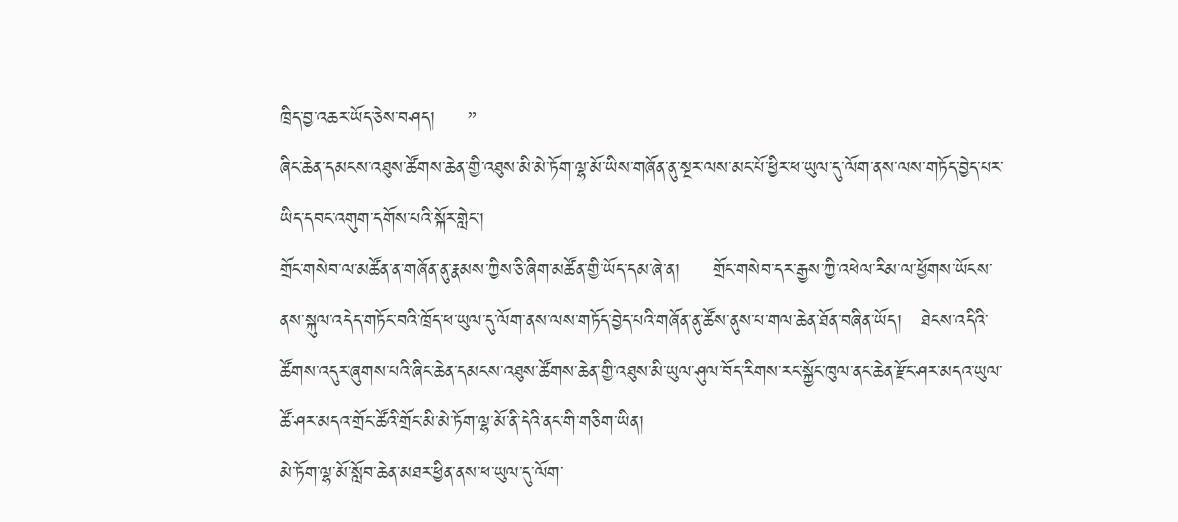ཁྲིད་བྱ་འཆར་ཡོད་ཅེས་བཤད།     ”
ཞིང་ཆེན་དམངས་འཐུས་ཚོགས་ཆེན་གྱི་འཐུས་མི་མེ་ཏོག་ལྷ་མོ་ཡིས་གཞོན་ནུ་སྔར་ལས་མང་པོ་ཕྱིར་ཕ་ཡུལ་དུ་ལོག་ནས་ལས་གཏོད་བྱེད་པར་ཡིད་དབང་འགུག་དགོས་པའི་སྐོར་གླེང་།
གྲོང་གསེབ་ལ་མཚོན་ན་གཞོན་ནུ་རྣམས་ཀྱིས་ཅི་ཞིག་མཚོན་གྱི་ཡོད་དམ་ཞེ་ན།     གྲོང་གསེབ་དར་རྒྱས་ཀྱི་འཕེལ་རིམ་ལ་ཕྱོགས་ཡོངས་ནས་སྐུལ་འདེད་གཏོང་བའི་ཁྲོད་ཕ་ཡུལ་དུ་ལོག་ནས་ལས་གཏོད་བྱེད་པའི་གཞོན་ནུ་ཚོས་ནུས་པ་གལ་ཆེན་ཐོན་བཞིན་ཡོད།   ཐེངས་འདིའི་ཚོགས་འདུར་ཞུགས་པའི་ཞིང་ཆེན་དམངས་འཐུས་ཚོགས་ཆེན་གྱི་འཐུས་མི་ཡུལ་ཤུལ་བོད་རིགས་རང་སྐྱོང་ཁུལ་ནང་ཆེན་རྫོང་ཤར་མདའ་ཡུལ་ཚོ་ཤར་མདའ་གྲོང་ཚོའི་གྲོང་མི་མེ་ཏོག་ལྷ་མོ་ནི་དེའི་ནང་གི་གཅིག་ཡིན།
མེ་ཏོག་ལྷ་མོ་སློབ་ཆེན་མཐར་ཕྱིན་ནས་ཕ་ཡུལ་དུ་ལོག་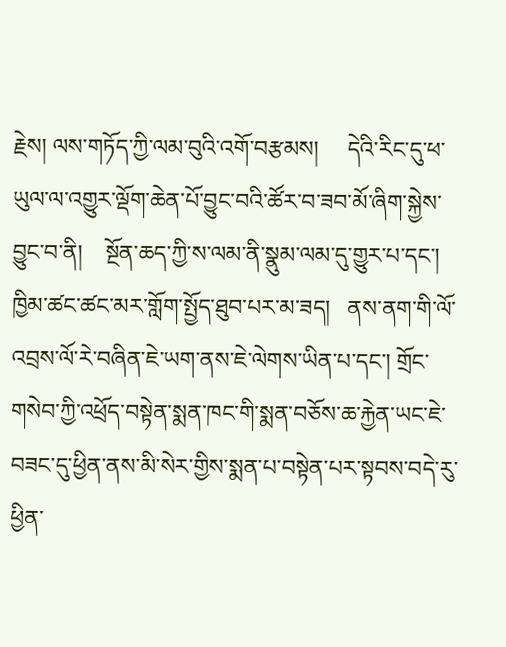རྗེས། ལས་གཏོད་ཀྱི་ལམ་བུའི་འགོ་བརྩམས།     དེའི་རིང་དུ་ཕ་ཡུལ་ལ་འགྱུར་ལྡོག་ཆེན་པོ་བྱུང་བའི་ཚོར་བ་ཟབ་མོ་ཞིག་སྐྱེས་བྱུང་བ་ནི།    སྔོན་ཆད་ཀྱི་ས་ལམ་ནི་སྣུམ་ལམ་དུ་གྱུར་པ་དང་།    ཁྱིམ་ཚང་ཚང་མར་གློག་སྤྱོད་ཐུབ་པར་མ་ཟད།   ནས་ནག་གི་ལོ་འབྲས་ལོ་རེ་བཞིན་ཇེ་ཡག་ནས་ཇེ་ལེགས་ཡིན་པ་དང་། གྲོང་གསེབ་ཀྱི་འཕྲོད་བསྟེན་སྨན་ཁང་གི་སྨན་བཅོས་ཆ་རྐྱེན་ཡང་ཇེ་བཟང་དུ་ཕྱིན་ནས་མི་སེར་གྱིས་སྨན་པ་བསྟེན་པར་སྟབས་བདེ་རུ་ཕྱིན་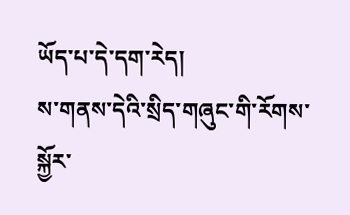ཡོད་པ་དེ་དག་རེད།
ས་གནས་དེའི་སྲིད་གཞུང་གི་རོགས་སྐྱོར་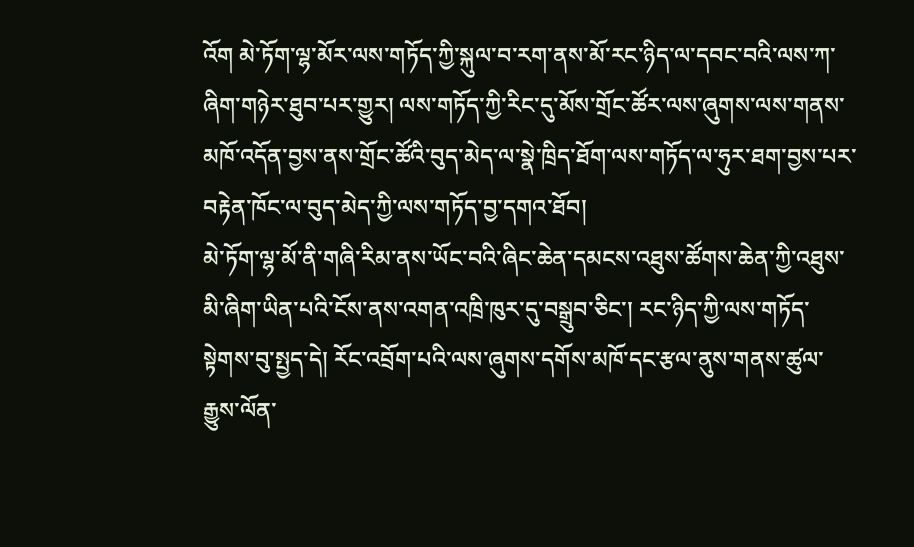འོག མེ་ཏོག་ལྷ་མོར་ལས་གཏོད་ཀྱི་སྐུལ་བ་རག་ནས་མོ་རང་ཉིད་ལ་དབང་བའི་ལས་ཀ་ཞིག་གཉེར་ཐུབ་པར་གྱུར། ལས་གཏོད་ཀྱི་རིང་དུ་མོས་གྲོང་ཚོར་ལས་ཞུགས་ལས་གནས་མཁོ་འདོན་བྱས་ནས་གྲོང་ཚོའི་བུད་མེད་ལ་སྣེ་ཁྲིད་ཐོག་ལས་གཏོད་ལ་ཧུར་ཐག་བྱས་པར་བརྟེན་ཁོང་ལ་བུད་མེད་ཀྱི་ལས་གཏོད་བྱ་དགའ་ཐོབ།
མེ་ཏོག་ལྷ་མོ་ནི་གཞི་རིམ་ནས་ཡོང་བའི་ཞིང་ཆེན་དམངས་འཐུས་ཚོགས་ཆེན་ཀྱི་འཐུས་མི་ཞིག་ཡིན་པའི་ངོས་ནས་འགན་འཁྲི་ཁུར་དུ་བསྒྲུབ་ཅིང་། རང་ཉིད་ཀྱི་ལས་གཏོད་སྟེགས་བུ་སྤྱད་དེ། རོང་འབྲོག་པའི་ལས་ཞུགས་དགོས་མཁོ་དང་རྩལ་ནུས་གནས་ཚུལ་རྒྱུས་ལོན་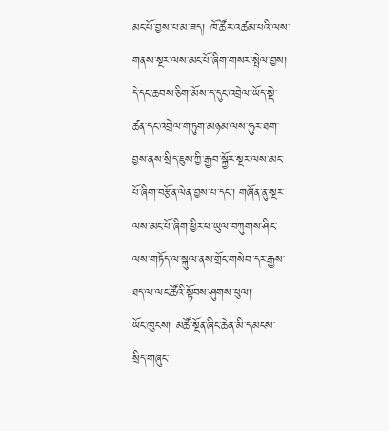མང་པོ་བྱས་པ་མ་ཟད། ཁོ་ཚོར་འཚམ་པའི་ལས་གནས་སྔར་ལས་མང་པོ་ཞིག་གསར་སྤེལ་བྱས།     དེ་དང་ཆབས་ཅིག་མོས་ད་དུང་འབྲེལ་ཡོད་སྡེ་ཚན་དང་འབྲེལ་གཏུག་མཉམ་ལས་ཧུར་ཐག་བྱས་ནས་སྲིད་ཇུས་ཀྱི་རྒྱབ་སྐྱོར་སྔར་ལས་མང་པོ་ཞིག་བརྩོན་ལེན་བྱས་པ་དང་། གཞོན་ནུ་སྔར་ལས་མང་པོ་ཞིག་ཕྱིར་ཕ་ཡུལ་བཀུགས་ཤིང་ལས་གཏོད་ལ་སྐུལ་ནས་གྲོང་གསེབ་དར་རྒྱས་ཐད་ལ་ལང་ཚོའི་སྟོབས་ཤུགས་ཕུལ།
ཡོང་ཁུངས། མཚོ་སྔོན་ཞིང་ཆེན་མི་དམངས་སྲིད་གཞུང་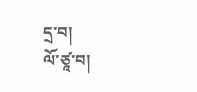དྲ་བ།
ལོ་ཙཱ་བ།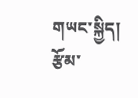གཡང་སྐྱིད།
རྩོམ་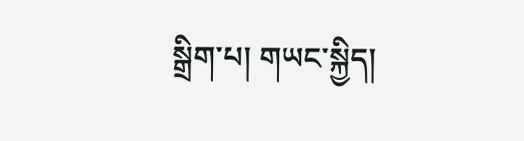སྒྲིག་པ། གཡང་སྐྱིད།